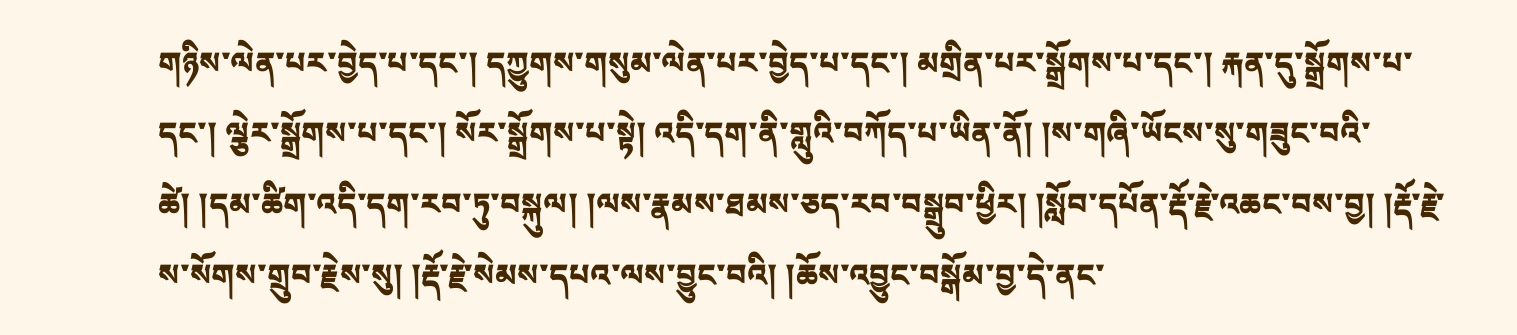གཉིས་ལེན་པར་བྱེད་པ་དང་། དཀྱུགས་གསུམ་ལེན་པར་བྱེད་པ་དང་། མགྲིན་པར་སྒྲོགས་པ་དང་། རྐན་དུ་སྒྲོགས་པ་དང་། ལྕེར་སྒྲོགས་པ་དང་། སོར་སྒྲོགས་པ་སྟེ། འདི་དག་ནི་གླུའི་བཀོད་པ་ཡིན་ནོ། །ས་གཞི་ཡོངས་སུ་གཟུང་བའི་ཚེ། །དམ་ཚིག་འདི་དག་རབ་ཏུ་བསྐུལ། །ལས་རྣམས་ཐམས་ཅད་རབ་བསྒྲུབ་ཕྱིར། །སློབ་དཔོན་རྡོ་རྗེ་འཆང་བས་བྱ། །རྡོ་རྗེ་ས་སོགས་གྲུབ་རྗེས་སུ། །རྡོ་རྗེ་སེམས་དཔའ་ལས་བྱུང་བའི། །ཆོས་འབྱུང་བསྒོམ་བྱ་དེ་ནང་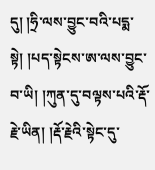དུ། །ཧྲི་ལས་བྱུང་བའི་པདྨ་སྟེ། །པད་སྟེངས་ཨ་ལས་བྱུང་བ་ཡི། །ཀུན་དུ་བལྟས་པའི་རྡོ་རྗེ་ཡིན། །རྡོ་རྗེའི་སྟེང་དུ་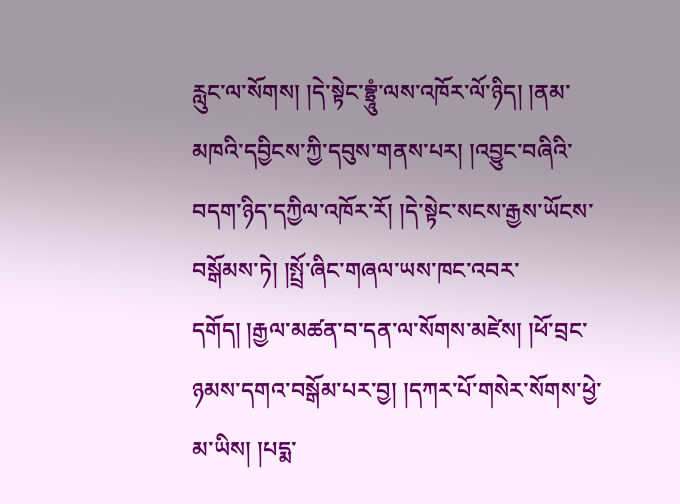རླུང་ལ་སོགས། །དེ་སྟེང་བྷྲཱུཾ་ལས་འཁོར་ལོ་ཉིད། །ནམ་མཁའི་དབྱིངས་ཀྱི་དབུས་གནས་པར། །འབྱུང་བཞིའི་བདག་ཉིད་དཀྱིལ་འཁོར་རོ། །དེ་སྟེང་སངས་རྒྱས་ཡོངས་བསྒོམས་ཏེ། །སྤྲོ་ཞིང་གཞལ་ཡས་ཁང་འབར་དགོད། །རྒྱལ་མཚན་བ་དན་ལ་སོགས་མཛེས། །ཕོ་བྲང་ཉམས་དགའ་བསྒོམ་པར་བྱ། །དཀར་པོ་གསེར་སོགས་ཕྱེ་མ་ཡིས། །པདྨ་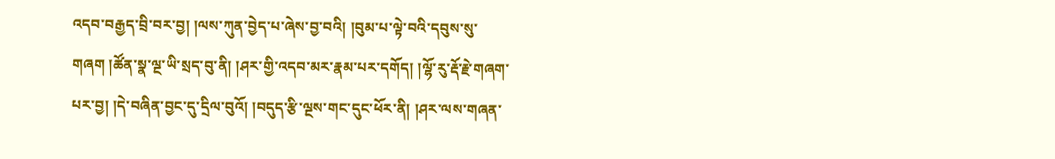འདབ་བརྒྱད་བྲི་བར་བྱ། །ལས་ཀུན་བྱེད་པ་ཞེས་བྱ་བའི། །བུམ་པ་ལྟེ་བའི་དབུས་སུ་གཞག །ཚོན་སྣ་ལྔ་ཡི་སྲད་བུ་ནི། །ཤར་གྱི་འདབ་མར་རྣམ་པར་དགོད། །ལྷོ་རུ་རྡོ་རྗེ་གཞག་པར་བྱ། །དེ་བཞིན་བྱང་དུ་དྲིལ་བུའོ། །བདུད་རྩི་ལྔས་གང་དུང་ཕོར་ནི། །ཤར་ལས་གཞན་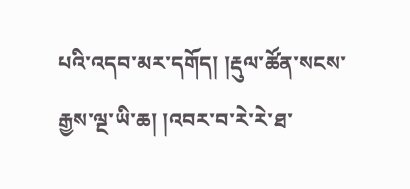པའི་འདབ་མར་དགོད། །རྡུལ་ཚོན་སངས་རྒྱས་ལྔ་ཡི་ཆ། །འབར་བ་རེ་རེ་ཐ་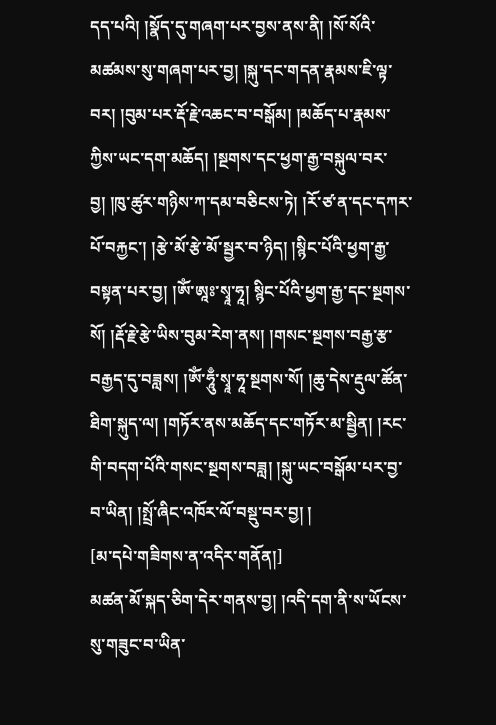དད་པའི། །སྣོད་དུ་གཞག་པར་བྱས་ནས་ནི། །སོ་སོའི་མཚམས་སུ་གཞག་པར་བྱ། །སྐུ་དང་གདན་རྣམས་ཇི་ལྟ་བར། །བུམ་པར་རྡོ་རྗེ་འཆང་བ་བསྒོམ། །མཆོད་པ་རྣམས་ཀྱིས་ཡང་དག་མཆོད། །སྔགས་དང་ཕྱག་རྒྱ་བསྐུལ་བར་བྱ། །ཁུ་ཚུར་གཉིས་ཀ་དམ་བཅིངས་ཏེ། །རོ་ཙ་ན་དང་དཀར་པོ་བརྐྱང་། །རྩེ་མོ་རྩེ་མོ་སྦྱར་བ་ཉིད། །སྙིང་པོའི་ཕྱག་རྒྱ་བསྟན་པར་བྱ། །ཨོཾ་ཨཱཿ་སྭཱ་ཧཱ། སྙིང་པོའི་ཕྱག་རྒྱ་དང་སྔགས་སོ། །རྡོ་རྗེ་རྩེ་ཡིས་བུམ་རེག་ནས། །གསང་སྔགས་བརྒྱ་རྩ་བརྒྱད་དུ་བཟླས། །ཨོཾ་ཧཱུྃ་སྭཱ་ཧཱ་སྔགས་སོ། །ཆུ་དེས་རྡུལ་ཚོན་ཐིག་སྐུད་ལ། །གཏོར་ནས་མཆོད་དང་གཏོར་མ་སྦྱིན། །རང་གི་བདག་པོའི་གསང་སྔགས་བཟླ། །སྐུ་ཡང་བསྒོམ་པར་བྱ་བ་ཡིན། །སྤྲོ་ཞིང་འཁོར་ལོ་བསྡུ་བར་བྱ། །
[མ་དཔེ་གཟིགས་ན་འདིར་གནོན།]
མཚན་མོ་སྐད་ཅིག་དེར་གནས་བྱ། །འདི་དག་ནི་ས་ཡོངས་སུ་གཟུང་བ་ཡིན་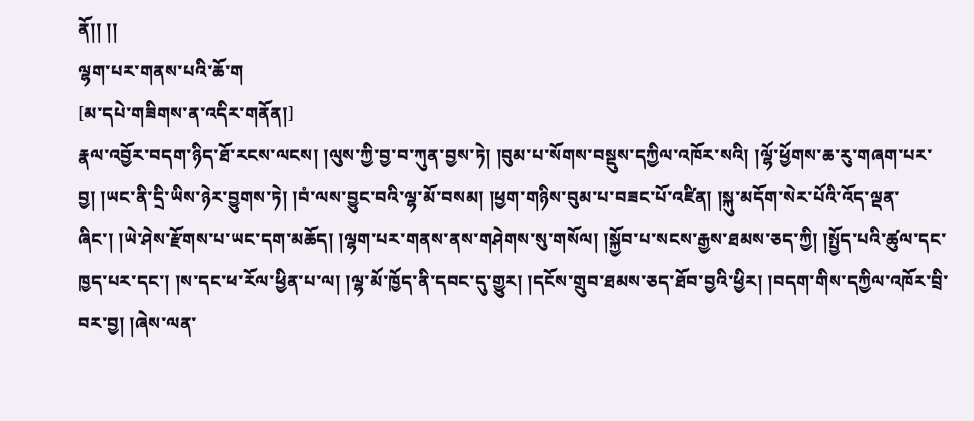ནོ།། །།
ལྷག་པར་གནས་པའི་ཆོ་ག
[མ་དཔེ་གཟིགས་ན་འདིར་གནོན།]
རྣལ་འབྱོར་བདག་ཉིད་ཐོ་རངས་ལངས། །ལུས་ཀྱི་བྱ་བ་ཀུན་བྱས་ཏེ། །བུམ་པ་སོགས་བསྡུས་དཀྱིལ་འཁོར་སའི། །ལྷོ་ཕྱོགས་ཆ་རུ་གཞག་པར་བྱ། །ཡང་ནི་དྲི་ཡིས་ཉེར་བྱུགས་ཏེ། །བཾ་ལས་བྱུང་བའི་ལྷ་མོ་བསམ། །ཕྱག་གཉིས་བུམ་པ་བཟང་པོ་འཛིན། །སྐུ་མདོག་སེར་པོའི་འོད་ལྡན་ཞིང་། །ཡེ་ཤེས་རྫོགས་པ་ཡང་དག་མཆོད། །ལྷག་པར་གནས་ནས་གཤེགས་སུ་གསོལ། །སྐྱོབ་པ་སངས་རྒྱས་ཐམས་ཅད་ཀྱི། །སྤྱོད་པའི་ཚུལ་དང་ཁྱད་པར་དང་། །ས་དང་ཕ་རོལ་ཕྱིན་པ་ལ། །ལྷ་མོ་ཁྱོད་ནི་དབང་དུ་གྱུར། །དངོས་གྲུབ་ཐམས་ཅད་ཐོབ་བྱའི་ཕྱིར། །བདག་གིས་དཀྱིལ་འཁོར་བྲི་བར་བྱ། །ཞེས་ལན་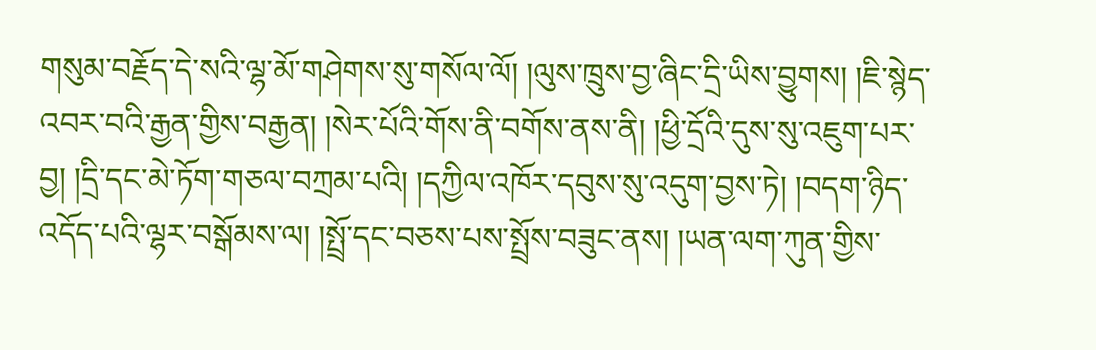གསུམ་བརྗོད་དེ་སའི་ལྷ་མོ་གཤེགས་སུ་གསོལ་ལོ། །ལུས་ཁྲུས་བྱ་ཞིང་དྲི་ཡིས་བྱུགས། །ཇི་སྙེད་འབར་བའི་རྒྱན་གྱིས་བརྒྱན། །སེར་པོའི་གོས་ནི་བགོས་ནས་ནི། །ཕྱི་དྲོའི་དུས་སུ་འཇུག་པར་བྱ། །དྲི་དང་མེ་ཏོག་གཅལ་བཀྲམ་པའི། །དཀྱིལ་འཁོར་དབུས་སུ་འདུག་བྱས་ཏེ། །བདག་ཉིད་འདོད་པའི་ལྷར་བསྒོམས་ལ། །སྤྲོ་དང་བཅས་པས་སྤྲོས་བཟུང་ནས། །ཡན་ལག་ཀུན་གྱིས་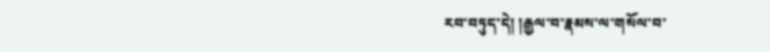རབ་བཏུད་དེ། །རྒྱལ་བ་རྣམས་ལ་གསོལ་བ་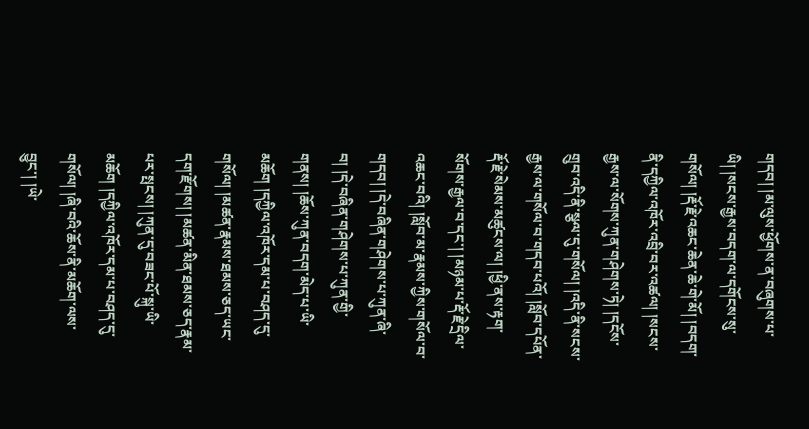གདབ། །མ་ལུས་ཕྱོགས་ན་བཞུགས་པ་ཡི། །སངས་རྒྱས་བདག་ལ་དགོངས་སུ་གསོལ། །རྡོ་རྗེ་འཆང་ཆེན་ཆེ་གེ་མོ། །བདག་ནི་དཀྱིལ་འཁོར་འབྲི་བར་འཚལ། །སངས་རྒྱས་ལ་སོགས་ཀུན་གཤེགས་ཏེ། །དངོས་གྲུབ་འདི་ནི་སྩལ་དུ་གསོལ། །འདི་ནི་སངས་རྒྱས་ལ་གསོལ་བ་གདབ་པའོ། །སློབ་དཔོན་རྡོ་རྗེ་སེམས་མཚུངས་ལ། །ཕྱི་ནས་རྟག་སོགས་རྒྱལ་བ་དང་། །མཉམ་པ་རྡོ་རྗེ་དྲིལ་འཆང་བའི། །སློབ་མ་རྣམས་ཀྱིས་གསོལ་བ་གདབ། །དེ་བཞིན་གཤེགས་པ་ཀུན་ཞི་བ། །དེ་བཞིན་གཤེགས་པ་ཀུན་གྱི་གནས། །ཆོས་ཀུན་བདག་མེད་པ་ཡི་མཆོག །དཀྱིལ་འཁོར་དམ་པ་བཤད་དུ་གསོལ། །མཚན་རྣམས་ཐམས་ཅད་ཡང་དག་རྫོགས། །མཚན་མིན་ཐམས་ཅད་རྣམ་པར་སྤངས། །ཀུན་དུ་བཟང་པོ་སྐུ་ཡི་མཆོག །དཀྱིལ་འཁོར་དམ་པ་བཤད་དུ་གསོལ། །ཞི་བའི་ཆོས་ནི་མཆོག་ལས་བྱུང་། །ཡེ་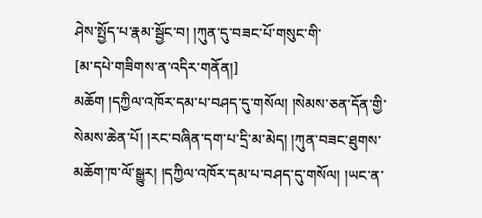ཤེས་སྤྱོད་པ་རྣམ་སྦྱོང་བ། །ཀུན་དུ་བཟང་པོ་གསུང་གི་
[མ་དཔེ་གཟིགས་ན་འདིར་གནོན།]
མཆོག །དཀྱིལ་འཁོར་དམ་པ་བཤད་དུ་གསོལ། །སེམས་ཅན་དོན་གྱི་སེམས་ཆེན་པོ། །རང་བཞིན་དག་པ་དྲི་མ་མེད། །ཀུན་བཟང་ཐུགས་མཆོག་ཁ་ལོ་སྒྱུར། །དཀྱིལ་འཁོར་དམ་པ་བཤད་དུ་གསོལ། །ཡང་ན་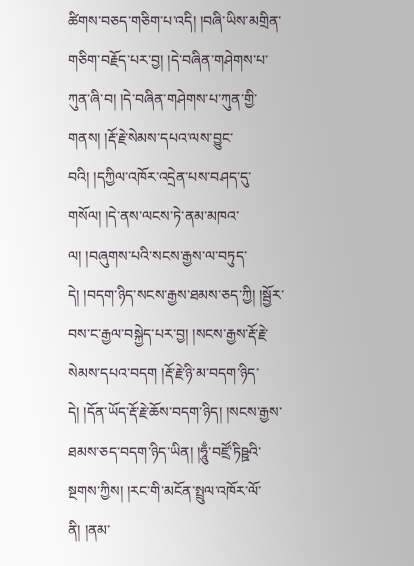ཚིགས་བཅད་གཅིག་པ་འདི། །བཞི་ཡིས་མགྲིན་གཅིག་བརྗོད་པར་བྱ། །དེ་བཞིན་གཤེགས་པ་ཀུན་ཞི་བ། །དེ་བཞིན་གཤེགས་པ་ཀུན་གྱི་གནས། །རྡོ་རྗེ་སེམས་དཔའ་ལས་བྱུང་བའི། །དཀྱིལ་འཁོར་འདྲེན་པས་བཤད་དུ་གསོལ། །དེ་ནས་ལངས་ཏེ་ནམ་མཁའ་ལ། །བཞུགས་པའི་སངས་རྒྱས་ལ་བཏུད་དེ། །བདག་ཉིད་སངས་རྒྱས་ཐམས་ཅད་ཀྱི། །སྦྱོར་བས་ང་རྒྱལ་བསྐྱེད་པར་བྱ། །སངས་རྒྱས་རྡོ་རྗེ་སེམས་དཔའ་བདག །རྡོ་རྗེ་ཉི་མ་བདག་ཉིད་དེ། །དོན་ཡོད་རྡོ་རྗེ་ཆོས་བདག་ཉིད། །སངས་རྒྱས་ཐམས་ཅད་བདག་ཉིད་ཡིན། །ཧཱུྃ་བཛྲོ་ཏིཥྛའི་སྔགས་ཀྱིས། །རང་གི་མངོན་སྤྲུལ་འཁོར་ལོ་ནི། །ནམ་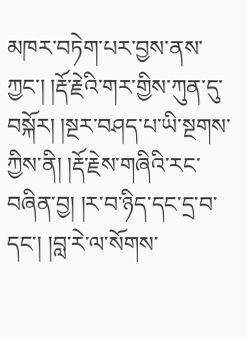མཁར་བཏེག་པར་བྱས་ནས་ཀྱང་། །རྡོ་རྗེའི་གར་གྱིས་ཀུན་དུ་བསྐོར། །སྔར་བཤད་པ་ཡི་སྔགས་ཀྱིས་ནི། །རྡོ་རྗེས་གཞིའི་རང་བཞིན་བྱ། །ར་བ་ཉིད་དང་དྲ་བ་དང་། །བླ་རེ་ལ་སོགས་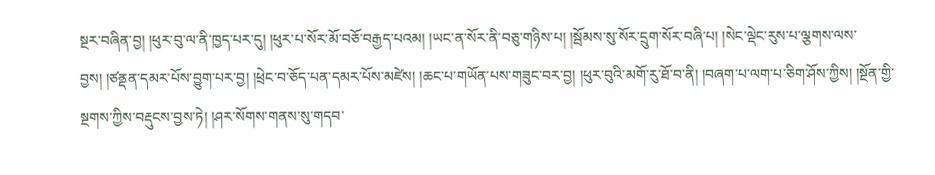སྔར་བཞིན་བྱ། །ཕུར་བུ་ལ་ནི་ཁྱད་པར་དུ། །ཕུར་པ་སོར་མོ་བཅོ་བརྒྱད་པའམ། །ཡང་ན་སོར་ནི་བཅུ་གཉིས་པ། །སྦོམས་སུ་སོར་དྲུག་སོར་བཞི་པ། །སེང་ལྡེང་རུས་པ་ལྕགས་ལས་བྱས། །ཙནྡན་དམར་པོས་བྱུག་པར་བྱ། །ཕྲེང་བ་ཅོད་པན་དམར་པོས་མཛེས། །ཆང་པ་གཡོན་པས་གཟུང་བར་བྱ། །ཕུར་བུའི་མགོ་རུ་ཐོ་བ་ནི། །བཞག་པ་ལག་པ་ཅིག་ཤོས་ཀྱིས། །སྔོན་གྱི་སྔགས་ཀྱིས་བརྡུངས་བྱས་ཏེ། །ཤར་སོགས་གནས་སུ་གདབ་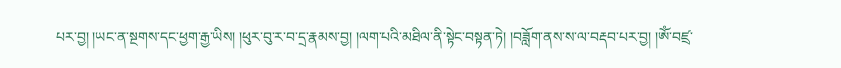པར་བྱ། །ཡང་ན་སྔགས་དང་ཕྱག་རྒྱ་ཡིས། །ཕུར་བུ་ར་བ་དྲ་རྣམས་བྱ། །ལག་པའི་མཐིལ་ནི་སྟེང་བསྟན་ཏེ། །བཟློག་ནས་ས་ལ་བརྡབ་པར་བྱ། །ཨོཾ་བཛྲ་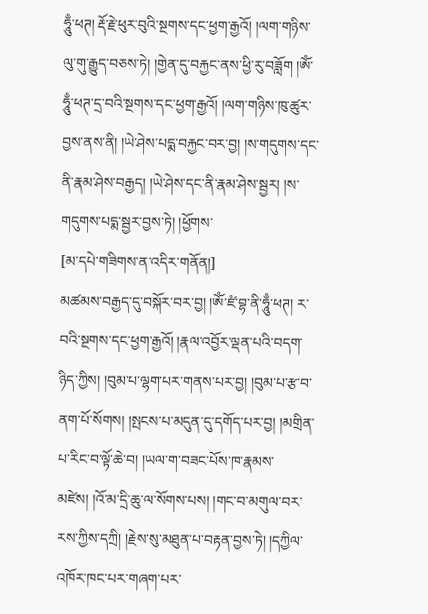ཧཱུྃ་ཕཊ། རྡོ་རྗེ་ཕུར་བུའི་སྔགས་དང་ཕྱག་རྒྱའོ། །ལག་གཉིས་ལུ་གུ་རྒྱུད་བཅས་ཏེ། །གྱེན་དུ་བརྐྱང་ནས་ཕྱི་རུ་བཟློག །ཨོཾ་ཧཱུྃ་ཕཊ་དྲ་བའི་སྔགས་དང་ཕྱག་རྒྱའོ། །ལག་གཉིས་ཁུ་ཚུར་བྱས་ནས་ནི། །ཡེ་ཤེས་པདྨ་བརྐྱང་བར་བྱ། །ས་གདུགས་དང་ནི་རྣམ་ཤེས་བརྒྱད། །ཡེ་ཤེས་དང་ནི་རྣམ་ཤེས་སྦྱར། །ས་གདུགས་པདྨ་སྦྱར་བྱས་ཏེ། །ཕྱོགས་
[མ་དཔེ་གཟིགས་ན་འདིར་གནོན།]
མཚམས་བརྒྱད་དུ་བསྐོར་བར་བྱ། །ཨོཾ་ཛཾ་བྷ་ནི་ཧཱུྃ་ཕཊ། ར་བའི་སྔགས་དང་ཕྱག་རྒྱའོ། །རྣལ་འབྱོར་ལྡན་པའི་བདག་ཉིད་ཀྱིས། །བུམ་པ་ལྷག་པར་གནས་པར་བྱ། །བུམ་པ་རྩ་བ་ནག་པོ་སོགས། །སྤངས་པ་མདུན་དུ་དགོད་པར་བྱ། །མགྲིན་པ་རིང་བ་ལྟོ་ཆེ་བ། །ཡལ་ག་བཟང་པོས་ཁ་རྣམས་མཛེས། །འོ་མ་དྲི་ཆུ་ལ་སོགས་པས། །གང་བ་མགུལ་བར་རས་ཀྱིས་དཀྲི། །རྗེས་སུ་མཐུན་པ་བརྟན་བྱས་ཏེ། །དཀྱིལ་འཁོར་ཁང་པར་གཞག་པར་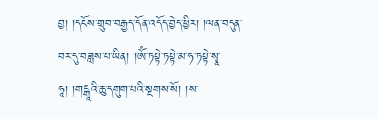བྱ། །དངོས་གྲུབ་བརྒྱད་དོན་འདོད་བྱེད་ཕྱིར། །ལན་བདུན་བར་དུ་བཟླས་པ་ཡིན། །ཨོཾ་ཏཔྟེ་ཏཔྟེ་མ་ཧ་ཏཔྟེ་སྭཱ་ཧཱ། །གངྒཱའི་ཆུ་དགུག་པའི་སྔགས་སོ། །ས་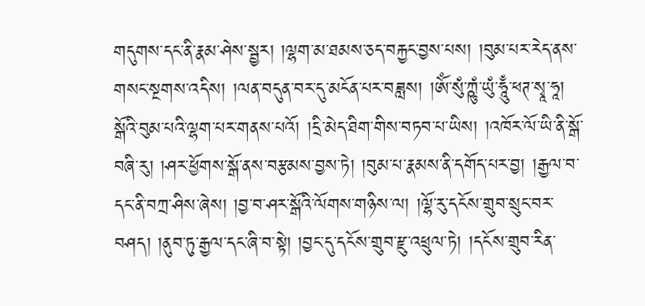གདུགས་དང་ནི་རྣམ་ཤེས་སྦྱར། །ལྷག་མ་ཐམས་ཅད་བརྐྱང་བྱས་པས། །བུམ་པར་རེད་ནས་གསང་སྔགས་འདིས། །ལན་བདུན་བར་དུ་མངོན་པར་བཟླས། །ཨོཾ་སུཾ་ཀྵུཾ་ཡུཾ་ཧཱུྃ་ཕཊ་སྭཱ་ཧཱ། སྒོའི་བུམ་པའི་ལྷག་པར་གནས་པའོ། །དྲི་མེད་ཐིག་གིས་བཏབ་པ་ཡིས། །འཁོར་ལོ་ཡི་ནི་སྒོ་བཞི་རུ། །ཤར་ཕྱོགས་སྒོ་ནས་བརྩམས་བྱས་ཏེ། །བུམ་པ་རྣམས་ནི་དགོད་པར་བྱ། །རྒྱལ་བ་དང་ནི་བཀྲ་ཤིས་ཞེས། །བྱ་བ་ཤར་སྒོའི་ལོགས་གཉིས་ལ། །ལྷོ་རུ་དངོས་གྲུབ་སྲུང་བར་བཤད། །ནུབ་ཏུ་རྒྱལ་དང་ཞི་བ་སྟེ། །བྱང་དུ་དངོས་གྲུབ་རྫུ་འཕྲུལ་ཏེ། །དངོས་གྲུབ་རིན་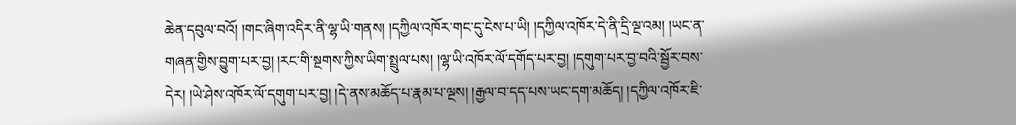ཆེན་དབུལ་བའོ། །གང་ཞིག་འདིར་ནི་ལྷ་ཡི་གནས། །དཀྱིལ་འཁོར་གང་དུ་ངེས་པ་ཡི། །དཀྱིལ་འཁོར་དེ་ནི་དྲི་ལྔ་འམ། །ཡང་ན་གཞན་གྱིས་བྱུག་པར་བྱ། །རང་གི་སྔགས་ཀྱིས་ཡིག་སྤྲུལ་པས། །ལྷ་ཡི་འཁོར་ལོ་དགོད་པར་བྱ། །དགུག་པར་བྱ་བའི་སྦྱོར་བས་དེར། །ཡེ་ཤེས་འཁོར་ལོ་དགུག་པར་བྱ། །དེ་ནས་མཆོད་པ་རྣམ་པ་ལྔས། །རྒྱལ་བ་དད་པས་ཡང་དག་མཆོད། །དཀྱིལ་འཁོར་ཇི་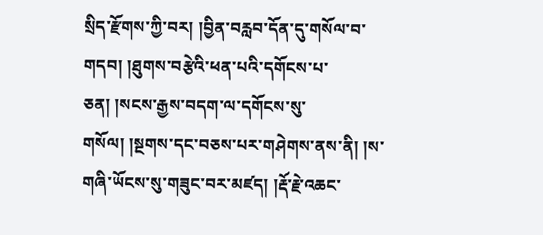སྲིད་རྫོགས་ཀྱི་བར། །བྱིན་བརླབ་དོན་དུ་གསོལ་བ་གདབ། །ཐུགས་བརྩེའི་ཕན་པའི་དགོངས་པ་ཅན། །སངས་རྒྱས་བདག་ལ་དགོངས་སུ་གསོལ། །སྔགས་དང་བཅས་པར་གཤེགས་ནས་ནི། །ས་གཞི་ཡོངས་སུ་གཟུང་བར་མཛད། །རྡོ་རྗེ་འཆང་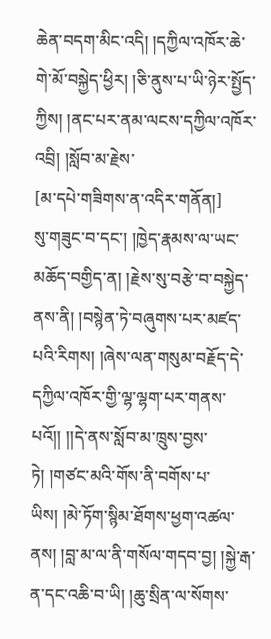ཆེན་བདག་མིང་འདི། །དཀྱིལ་འཁོར་ཆེ་གེ་མོ་བསྐྱེད་ཕྱིར། །ཅི་ནུས་པ་ཡི་ཉེར་སྤྱོད་ཀྱིས། །ནང་པར་ནམ་ལངས་དཀྱིལ་འཁོར་འབྲི། །སློབ་མ་རྗེས་
[མ་དཔེ་གཟིགས་ན་འདིར་གནོན།]
སུ་གཟུང་བ་དང་། །ཁྱེད་རྣམས་ལ་ཡང་མཆོད་བགྱིད་ན། །རྗེས་སུ་བརྩེ་བ་བསྐྱེད་ནས་ནི། །བསྙེན་ཏེ་བཞུགས་པར་མཛད་པའི་རིགས། །ཞེས་ལན་གསུམ་བརྗོད་དེ་དཀྱིལ་འཁོར་གྱི་ལྷ་ལྷག་པར་གནས་པའོ།། །།དེ་ནས་སློབ་མ་ཁྲུས་བྱས་ཏེ། །གཙང་མའི་གོས་ནི་བགོས་པ་ཡིས། །མེ་ཏོག་སྙིམ་ཐོགས་ཕྱག་འཚལ་ནས། །བླ་མ་ལ་ནི་གསོལ་གདབ་བྱ། །སྐྱེ་རྒ་ན་དང་འཆི་བ་ཡི། །ཆུ་སྲིན་ལ་སོགས་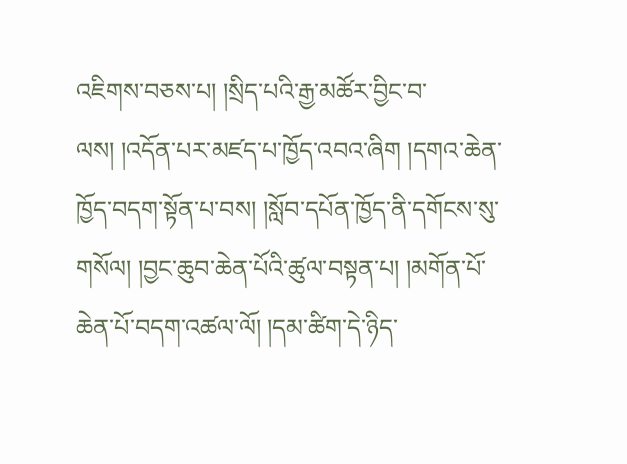འཇིགས་བཅས་པ། །སྲིད་པའི་རྒྱ་མཚོར་བྱིང་བ་ལས། །འདོན་པར་མཛད་པ་ཁྱོད་འབའ་ཞིག །དགའ་ཆེན་ཁྱོད་བདག་སྟོན་པ་བས། །སློབ་དཔོན་ཁྱོད་ནི་དགོངས་སུ་གསོལ། །བྱང་ཆུབ་ཆེན་པོའི་ཚུལ་བསྟན་པ། །མགོན་པོ་ཆེན་པོ་བདག་འཚལ་ལོ། །དམ་ཚིག་དེ་ཉིད་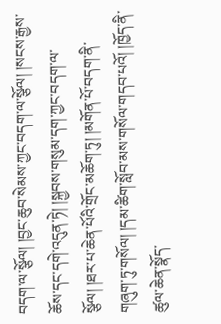བདག་ལ་སྩོལ། །བྱང་ཆུབ་སེམས་ཀྱང་བདག་ལ་སྩོལ། །སངས་རྒྱས་ཆོས་དང་དགེ་འདུན་ཏེ། །སྐྱབས་གསུམ་དག་ཀྱང་བདག་ལ་སྩོལ། །ཐར་པ་ཆེན་པོའི་གྲོང་མཆོག་ཏུ། །མགོན་པོ་བདག་ནི་གཞུག་ཏུ་གསོལ། །དམ་ཚིག་སློབ་མས་གསོལ་གདབ་པའོ། །ཁྱོད་ནི་ཚུལ་ཆེན་སྣོད་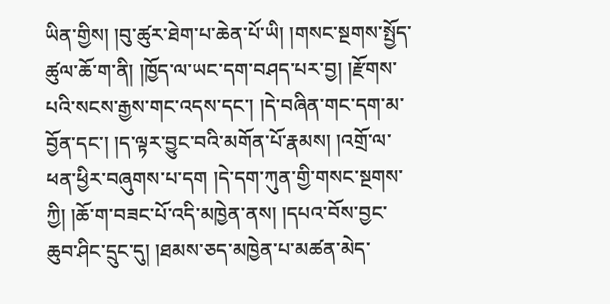ཡིན་གྱིས། །བུ་ཚུར་ཐེག་པ་ཆེན་པོ་ཡི། །གསང་སྔགས་སྤྱོད་ཚུལ་ཆོ་ག་ནི། །ཁྱོད་ལ་ཡང་དག་བཤད་པར་བྱ། །རྫོགས་པའི་སངས་རྒྱས་གང་འདས་དང་། །དེ་བཞིན་གང་དག་མ་བྱོན་དང་། །ད་ལྟར་བྱུང་བའི་མགོན་པོ་རྣམས། །འགྲོ་ལ་ཕན་ཕྱིར་བཞུགས་པ་དག །དེ་དག་ཀུན་གྱི་གསང་སྔགས་ཀྱི། །ཆོ་ག་བཟང་པོ་འདི་མཁྱེན་ནས། །དཔའ་བོས་བྱང་ཆུབ་ཤིང་དྲུང་དུ། །ཐམས་ཅད་མཁྱེན་པ་མཚན་མེད་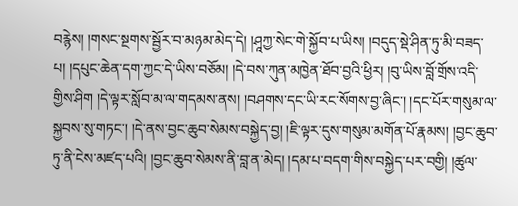བརྙེས། །གསང་སྔགས་སྦྱོར་བ་མཉམ་མེད་དེ། །ཤཱཀྱ་སེང་གེ་སྐྱོབ་པ་ཡིས། །བདུད་སྡེ་ཤིན་ཏུ་མི་བཟད་པ། །དཔུང་ཆེན་དག་ཀྱང་དེ་ཡིས་བཅོམ། །དེ་བས་ཀུན་མཁྱེན་ཐོབ་བྱའི་ཕྱིར། །བུ་ཡིས་བློ་གྲོས་འདི་གྱིས་ཤིག །དེ་ལྟར་སློབ་མ་ལ་གདམས་ནས། །བཤགས་དང་ཡི་རང་སོགས་བྱ་ཞིང་། །དང་པོར་གསུམ་ལ་སྐྱབས་སུ་གཏང་། །དེ་ནས་བྱང་ཆུབ་སེམས་བསྐྱེད་བྱ། །ཇི་ལྟར་དུས་གསུམ་མགོན་པོ་རྣམས། །བྱང་ཆུབ་ཏུ་ནི་ངེས་མཛད་པའི། །བྱང་ཆུབ་སེམས་ནི་བླ་ན་མེད། །དམ་པ་བདག་གིས་བསྐྱེད་པར་བགྱི། །ཚུལ་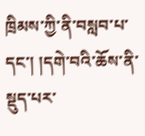ཁྲིམས་ཀྱི་ནི་བསླབ་པ་དང་། །དགེ་བའི་ཆོས་ནི་སྡུད་པར་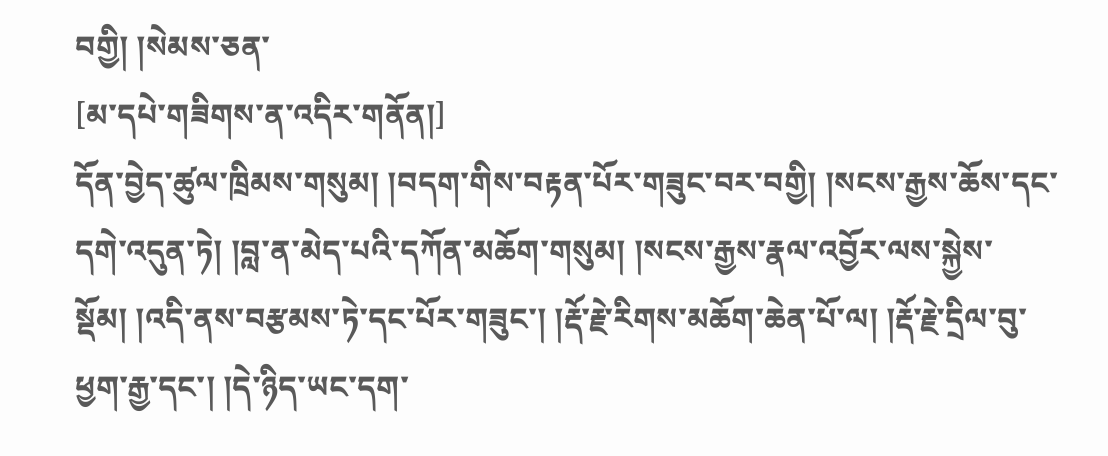བགྱི། །སེམས་ཅན་
[མ་དཔེ་གཟིགས་ན་འདིར་གནོན།]
དོན་བྱེད་ཚུལ་ཁྲིམས་གསུམ། །བདག་གིས་བརྟན་པོར་གཟུང་བར་བགྱི། །སངས་རྒྱས་ཆོས་དང་དགེ་འདུན་ཏེ། །བླ་ན་མེད་པའི་དཀོན་མཆོག་གསུམ། །སངས་རྒྱས་རྣལ་འབྱོར་ལས་སྐྱེས་སྡོམ། །འདི་ནས་བརྩམས་ཏེ་དང་པོར་གཟུང་། །རྡོ་རྗེ་རིགས་མཆོག་ཆེན་པོ་ལ། །རྡོ་རྗེ་དྲིལ་བུ་ཕྱག་རྒྱ་དང་། །དེ་ཉིད་ཡང་དག་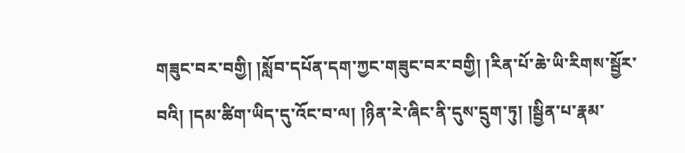གཟུང་བར་བགྱི། །སློབ་དཔོན་དག་ཀྱང་གཟུང་བར་བགྱི། །རིན་པོ་ཆེ་ཡི་རིགས་སྦྱོར་བའི། །དམ་ཚིག་ཡིད་དུ་འོང་བ་ལ། །ཉིན་རེ་ཞིང་ནི་དུས་དྲུག་ཏུ། །སྦྱིན་པ་རྣམ་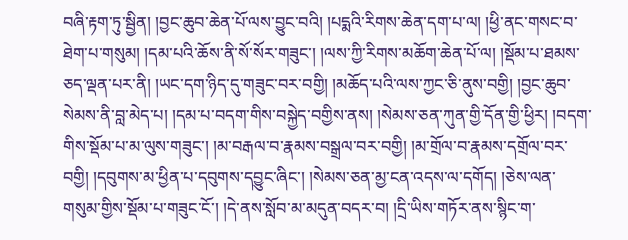བཞི་རྟག་ཏུ་སྦྱིན། །བྱང་ཆུབ་ཆེན་པོ་ལས་བྱུང་བའི། །པདྨའི་རིགས་ཆེན་དག་པ་ལ། །ཕྱི་ནང་གསང་བ་ཐེག་པ་གསུམ། །དམ་པའི་ཆོས་ནི་སོ་སོར་གཟུང་། །ལས་ཀྱི་རིགས་མཆོག་ཆེན་པོ་ལ། །སྡོམ་པ་ཐམས་ཅད་ལྡན་པར་ནི། །ཡང་དག་ཉིད་དུ་གཟུང་བར་བགྱི། །མཆོད་པའི་ལས་ཀྱང་ཅི་ནུས་བགྱི། །བྱང་ཆུབ་སེམས་ནི་བླ་མེད་པ། །དམ་པ་བདག་གིས་བསྐྱེད་བགྱིས་ནས། །སེམས་ཅན་ཀུན་གྱི་དོན་གྱི་ཕྱིར། །བདག་གིས་སྡོམ་པ་མ་ལུས་གཟུང་། །མ་བརྒལ་བ་རྣམས་བསྒྲལ་བར་བགྱི། །མ་གྲོལ་བ་རྣམས་དགྲོལ་བར་བགྱི། །དབུགས་མ་ཕྱིན་པ་དབུགས་དབྱུང་ཞིང་། །སེམས་ཅན་མྱ་ངན་འདས་ལ་དགོད། །ཅེས་ལན་གསུམ་གྱིས་སྡོམ་པ་གཟུང་ངོ་། །དེ་ནས་སློབ་མ་མདུན་བདར་བ། །དྲི་ཡིས་གཏོར་ནས་སྙིང་ག་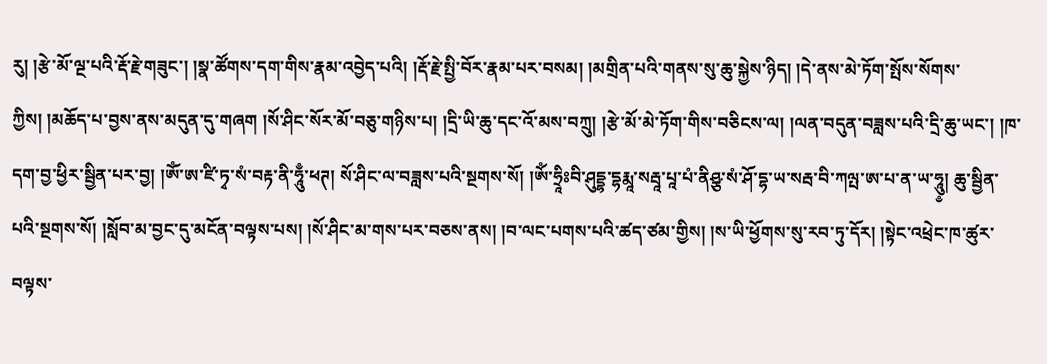རུ། །རྩེ་མོ་ལྔ་པའི་རྡོ་རྗེ་གཟུང་། །སྣ་ཚོགས་དག་གིས་རྣམ་འབྱེད་པའི། །རྡོ་རྗེ་སྤྱི་བོར་རྣམ་པར་བསམ། །མགྲིན་པའི་གནས་སུ་ཆུ་སྐྱེས་ཉིད། །དེ་ནས་མེ་ཏོག་སྤོས་སོགས་ཀྱིས། །མཆོད་པ་བྱས་ནས་མདུན་དུ་གཞག །སོ་ཤིང་སོར་མོ་བཅུ་གཉིས་པ། །དྲི་ཡི་ཆུ་དང་འོ་མས་བཀྲུ། །རྩེ་མོ་མེ་ཏོག་གིས་བཅིངས་ལ། །ལན་བདུན་བཟླས་པའི་དྲི་ཆུ་ཡང་། །ཁ་དག་བྱ་ཕྱིར་སྦྱིན་པར་བྱ། །ཨོཾ་ཨ་ཛི་ཏྭ་སཾ་བརྟ་ནི་ཧཱུྃ་ཕཊ། སོ་ཤིང་ལ་བཟླས་པའི་སྔགས་སོ། །ཨོཾ་ཧྲཱིཿབི་ཤུདྡྷ་དྷརྨཱ་སརྦཱ་པཱ་པཾ་ནིཤྩ་སཾ་ཤོ་དྷ་ཡ་སརྦ་བི་ཀལྤ་ཨ་པ་ན་ཡ་ཧཱུ༵། ཆུ་སྦྱིན་པའི་སྔགས་སོ། །སློབ་མ་བྱང་དུ་མངོན་བལྟས་པས། །སོ་ཤིང་མ་གས་པར་བཅས་ནས། །བ་ལང་པགས་པའི་ཚད་ཙམ་གྱིས། །ས་ཡི་ཕྱོགས་སུ་རབ་ཏུ་དོར། །སྟེང་འཕྲེང་ཁ་ཚུར་བལྟས་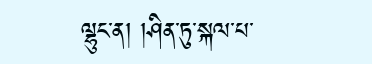ལྷུང་ན། །ཤིན་ཏུ་སྐལ་པ་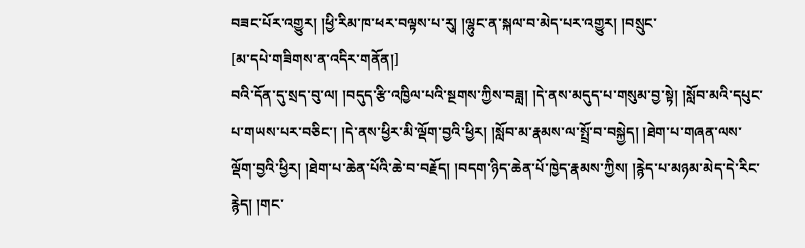བཟང་པོར་འགྱུར། །ཕྱི་རིམ་ཁ་ཕར་བལྟས་པ་རུ། །ལྷུང་ན་སྐལ་བ་མེད་པར་འགྱུར། །བསྲུང་
[མ་དཔེ་གཟིགས་ན་འདིར་གནོན།]
བའི་དོན་དུ་སྲད་བུ་ལ། །བདུད་རྩི་འཁྱིལ་པའི་སྔགས་ཀྱིས་བཟླ། །དེ་ནས་མདུད་པ་གསུམ་བྱ་སྟེ། །སློབ་མའི་དཔུང་པ་གཡས་པར་བཅིང་། །དེ་ནས་ཕྱིར་མི་ལྡོག་བྱའི་ཕྱིར། །སློབ་མ་རྣམས་ལ་སྤྲོ་བ་བསྐྱེད། །ཐེག་པ་གཞན་ལས་ལྡོག་བྱའི་ཕྱིར། །ཐེག་པ་ཆེན་པོའི་ཆེ་བ་བརྗོད། །བདག་ཉིད་ཆེན་པོ་ཁྱེད་རྣམས་ཀྱིས། །རྙེད་པ་མཉམ་མེད་དེ་རིང་རྙེད། །གང་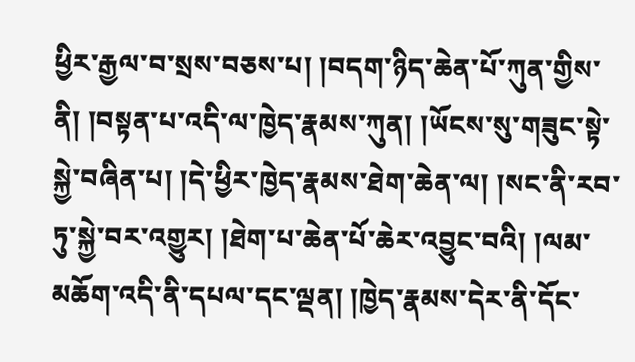ཕྱིར་རྒྱལ་བ་སྲས་བཅས་པ། །བདག་ཉིད་ཆེན་པོ་ཀུན་གྱིས་ནི། །བསྟན་པ་འདི་ལ་ཁྱེད་རྣམས་ཀུན། །ཡོངས་སུ་གཟུང་སྟེ་སྐྱེ་བཞིན་པ། །དེ་ཕྱིར་ཁྱེད་རྣམས་ཐེག་ཆེན་ལ། །སང་ནི་རབ་ཏུ་སྐྱེ་བར་འགྱུར། །ཐེག་པ་ཆེན་པོ་ཆེར་འབྱུང་བའི། །ལམ་མཆོག་འདི་ནི་དཔལ་དང་ལྡན། །ཁྱེད་རྣམས་དེར་ནི་དོང་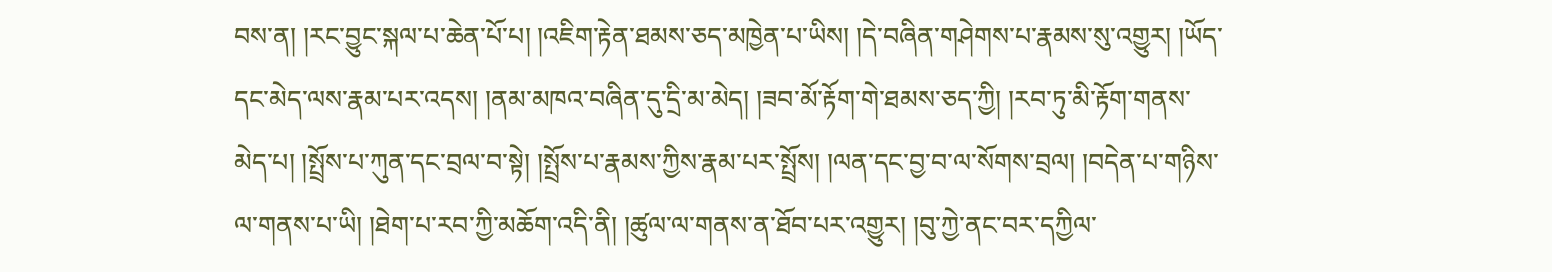བས་ན། །རང་བྱུང་སྐལ་པ་ཆེན་པོ་པ། །འཇིག་རྟེན་ཐམས་ཅད་མཁྱེན་པ་ཡིས། །དེ་བཞིན་གཤེགས་པ་རྣམས་སུ་འགྱུར། །ཡོད་དང་མེད་ལས་རྣམ་པར་འདས། །ནམ་མཁའ་བཞིན་དུ་དྲི་མ་མེད། །ཟབ་མོ་རྟོག་གེ་ཐམས་ཅད་ཀྱི། །རབ་ཏུ་མི་རྟོག་གནས་མེད་པ། །སྤྲོས་པ་ཀུན་དང་བྲལ་བ་སྟེ། །སྤྲོས་པ་རྣམས་ཀྱིས་རྣམ་པར་སྤྲོས། །ལན་དང་བྱ་བ་ལ་སོགས་བྲལ། །བདེན་པ་གཉིས་ལ་གནས་པ་ཡི། །ཐེག་པ་རབ་ཀྱི་མཆོག་འདི་ནི། །ཚུལ་ལ་གནས་ན་ཐོབ་པར་འགྱུར། །བུ་ཀྱེ་ནང་བར་དཀྱིལ་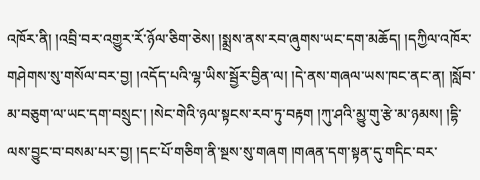འཁོར་ནི། །འབྲི་བར་འགྱུར་རོ་ཉོལ་ཅིག་ཅེས། །སྨྲས་ནས་རབ་ཞུགས་ཡང་དག་མཆོད། །དཀྱིལ་འཁོར་གཤེགས་སུ་གསོལ་བར་བྱ། །འདོད་པའི་ལྷ་ཡིས་སྦྱོར་བྱིན་ལ། །དེ་ནས་གཞལ་ཡས་ཁང་ནང་ན། །སློབ་མ་བཅུག་ལ་ཡང་དག་བསྲུང་། །སེང་གེའི་ཉལ་སྟངས་རབ་ཏུ་བརྟག །ཀུ་ཤའི་མྱུ་གུ་རྩེ་མ་ཉམས། །དྷི་ལས་བྱུང་བ་བསམ་པར་བྱ། །དང་པོ་གཅིག་ནི་སྔས་སུ་གཞག །གཞན་དག་སྟན་དུ་གདིང་བར་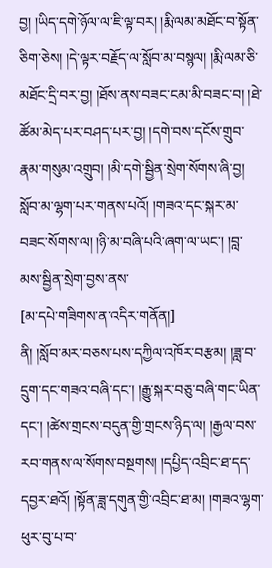བྱ། །ཡིད་དགེ་ཉོལ་ལ་ཇི་ལྟ་བར། །རྨི་ལམ་མཐོང་བ་སྟོན་ཅིག་ཅེས། །དེ་ལྟར་བརྗོད་ལ་སློབ་མ་བསྙལ། །རྨི་ལམ་ཅི་མཐོང་དྲི་བར་བྱ། །ཐོས་ནས་བཟང་ངམ་མི་བཟང་བ། །ཐེ་ཚོམ་མེད་པར་བཤད་པར་བྱ། །དགེ་བས་དངོས་གྲུབ་རྣམ་གསུམ་འགྲུབ། །མི་དགེ་སྦྱིན་སྲེག་སོགས་ཞི་བྱ། སློབ་མ་ལྷག་པར་གནས་པའོ། །གཟའ་དང་སྐར་མ་བཟང་སོགས་ལ། །ཉི་མ་བཞི་པའི་ཞག་ལ་ཡང་། །བླ་མས་སྦྱིན་སྲེག་བྱས་ནས་
[མ་དཔེ་གཟིགས་ན་འདིར་གནོན།]
ནི། །སློབ་མར་བཅས་པས་དཀྱིལ་འཁོར་བརྩམ། །ཟླ་བ་དྲུག་དང་གཟའ་བཞི་དང་། །རྒྱུ་སྐར་བཅུ་བཞི་གང་ཡིན་དང་། །ཚེས་གྲངས་བདུན་གྱི་གྲངས་ཉིད་ལ། །རྒྱལ་བས་རབ་གནས་ལ་སོགས་བསྔགས། །དཔྱིད་འབྲིང་ཐ་དད་དབྱར་ཐའོ། །སྟོན་ཟླ་དགུན་གྱི་འབྲིང་ཐ་མ། །གཟའ་ལྷག་ཕུར་བུ་པ་བ་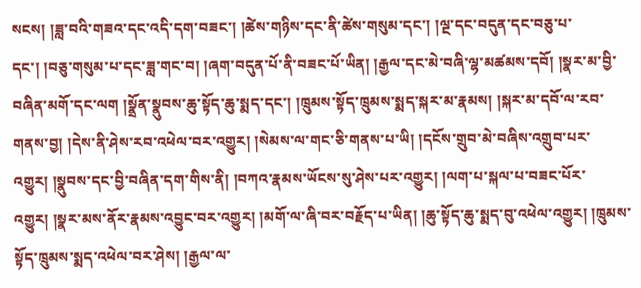སངས། །ཟླ་བའི་གཟའ་དང་འདི་དག་བཟང་། །ཚེས་གཉིས་དང་ནི་ཚེས་གསུམ་དང་། །ལྔ་དང་བདུན་དང་བཅུ་པ་དང་། །བཅུ་གསུམ་པ་དང་ཟླ་གང་བ། །ཞག་བདུན་པོ་ནི་བཟང་པོ་ཡིན། །རྒྱལ་དང་མེ་བཞི་ལྷ་མཚམས་དབོ། །སྣར་མ་བྱི་བཞིན་མགོ་དང་ལག །སྣྲོན་སྣུབས་ཆུ་སྟོད་ཆུ་སྨད་དང་། །ཁྲུམས་སྟོད་ཁྲུམས་སྨད་སྐར་མ་རྣམས། །སྐར་མ་དབོ་ལ་རབ་གནས་བྱ། །དེས་ནི་ཤེས་རབ་འཕེལ་བར་འགྱུར། །སེམས་ལ་གང་ཅི་གནས་པ་ཡི། །དངོས་གྲུབ་མེ་བཞིས་འགྲུབ་པར་འགྱུར། །སྣུབས་དང་བྱི་བཞིན་དག་གིས་ནི། །བཀའ་རྣམས་ཡོངས་སུ་ཤེས་པར་འགྱུར། །ལག་པ་སྐལ་པ་བཟང་པོར་འགྱུར། །སྣར་མས་ནོར་རྣམས་འབྱུང་བར་འགྱུར། །མགོ་ལ་ཞི་བར་བརྗོད་པ་ཡིན། །ཆུ་སྟོད་ཆུ་སྨད་བུ་འཕེལ་འགྱུར། །ཁྲུམས་སྟོད་ཁྲུམས་སྨད་འཕེལ་བར་ཤེས། །རྒྱལ་ལ་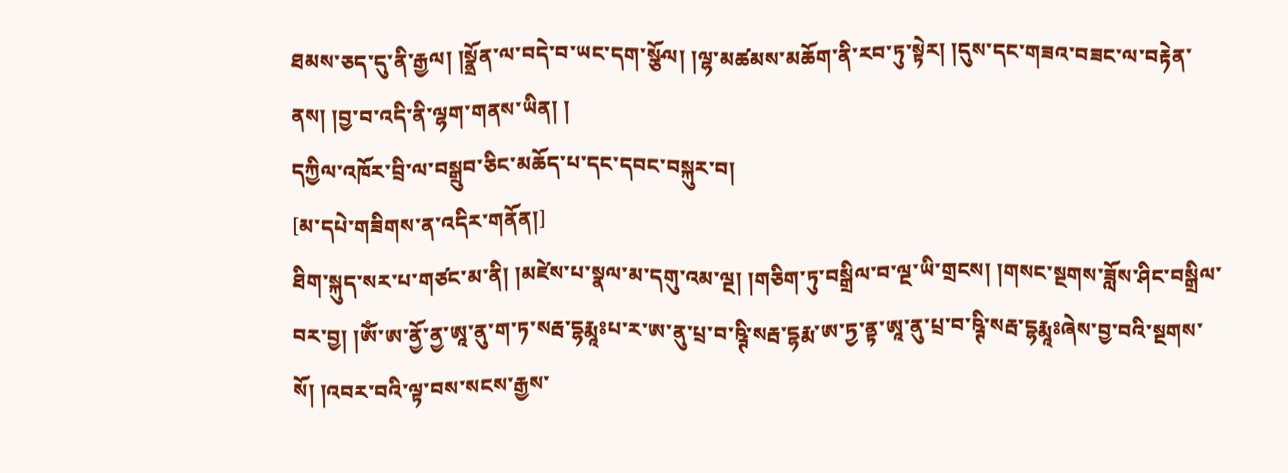ཐམས་ཅད་དུ་ནི་རྒྱལ། །སྣྲོན་ལ་བདེ་བ་ཡང་དག་སྩོལ། །ལྷ་མཚམས་མཆོག་ནི་རབ་ཏུ་སྟེར། །དུས་དང་གཟའ་བཟང་ལ་བརྟེན་ནས། །བྱ་བ་འདི་ནི་ལྷག་གནས་ཡིན། །
དཀྱིལ་འཁོར་བྲི་ལ་བསྒྲུབ་ཅིང་མཆོད་པ་དང་དབང་བསྐུར་བ།
[མ་དཔེ་གཟིགས་ན་འདིར་གནོན།]
ཐིག་སྐུད་སར་པ་གཙང་མ་ནི། །མཛེས་པ་སྣལ་མ་དགུ་འམ་ལྔ། །གཅིག་ཏུ་བསྒྲིལ་བ་ལྔ་ཡི་གྲངས། །གསང་སྔགས་ཟློས་ཤིང་བསྒྲིལ་བར་བྱ། །ཨོཾ་ཨ་ནྱོ་ནྱ་ཨཱ་ནུ་ག་ཏ་སརྦ་དྷརྨཱཿཔ་ར་ཨ་ནུ་པྲ་བ་ཥྚི་སརྦ་དྷརྨ་ཨ་ཏྱ་ནྟ་ཨཱ་ནུ་པྲ་བ་ཥྚི་སརྦ་དྷརྨཱཿཞེས་བྱ་བའི་སྔགས་སོ། །འབར་བའི་ལྟ་བས་སངས་རྒྱས་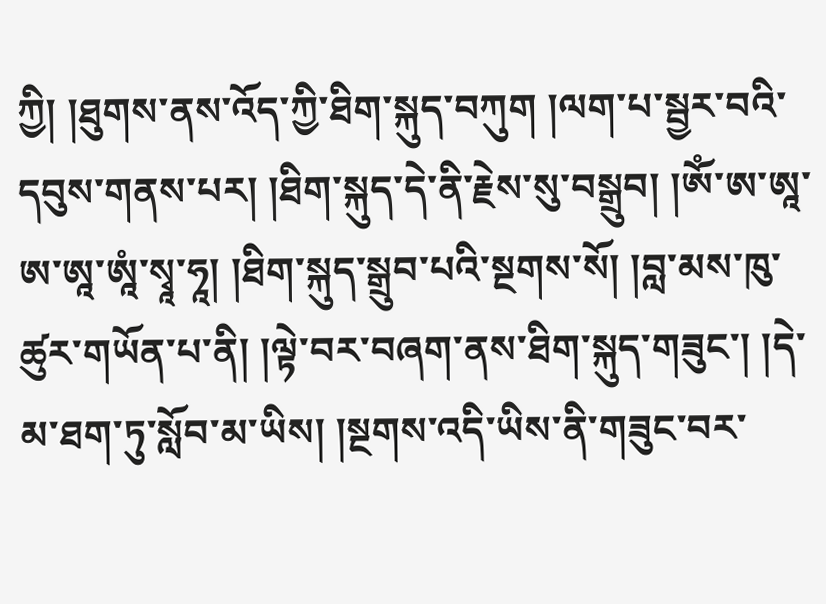ཀྱི། །ཐུགས་ནས་འོད་ཀྱི་ཐིག་སྐུད་བཀུག །ལག་པ་སྦྱར་བའི་དབུས་གནས་པར། །ཐིག་སྐུད་དེ་ནི་རྗེས་སུ་བསྒྲུབ། །ཨོཾ་ཨ་ཨཱ་ཨ་ཨཱ་ཨཱཾ་སྭཱ་ཧཱ། །ཐིག་སྐུད་སྒྲུབ་པའི་སྔགས་སོ། །བླ་མས་ཁུ་ཚུར་གཡོན་པ་ནི། །ལྟེ་བར་བཞག་ནས་ཐིག་སྐུད་གཟུང་། །དེ་མ་ཐག་ཏུ་སློབ་མ་ཡིས། །སྔགས་འདི་ཡིས་ནི་གཟུང་བར་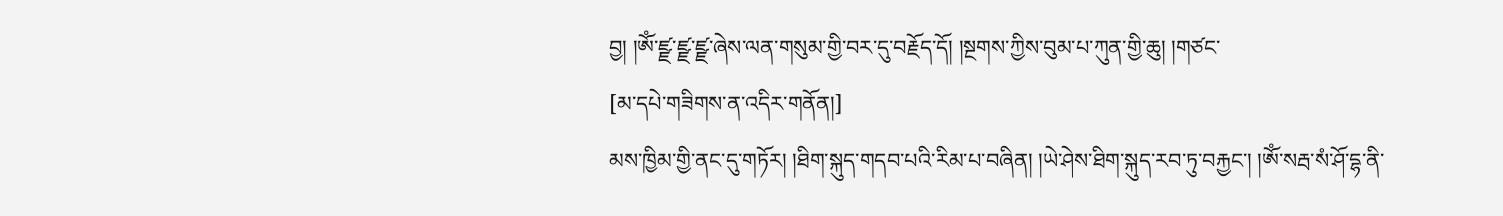བྱ། །ཨོཾ་ཛྫ་ཛྫ་ཛྫ་ཞེས་ལན་གསུམ་གྱི་བར་དུ་བརྗོད་དོ། །སྔགས་ཀྱིས་བུམ་པ་ཀུན་གྱི་ཆུ། །གཙང་
[མ་དཔེ་གཟིགས་ན་འདིར་གནོན།]
མས་ཁྱིམ་གྱི་ནང་དུ་གཏོར། །ཐིག་སྐུད་གདབ་པའི་རིམ་པ་བཞིན། །ཡེ་ཤེས་ཐིག་སྐུད་རབ་ཏུ་བརྐྱང་། །ཨོཾ་སརྦ་སཾ་ཤོ་དྷ་ནི་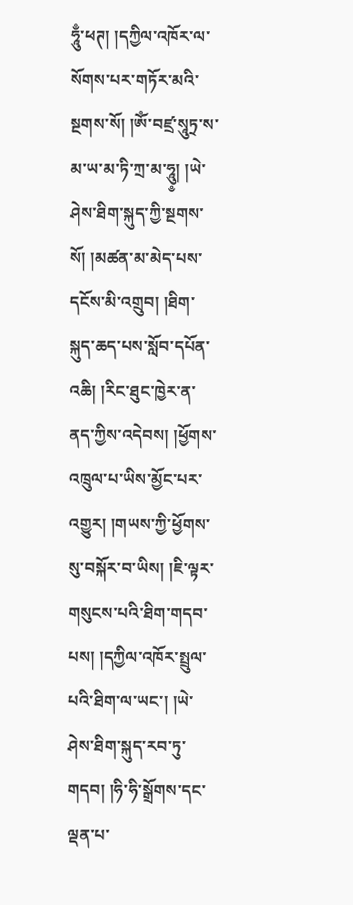ཧཱུྃ་ཕཊ། །དཀྱིལ་འཁོར་ལ་སོགས་པར་གཏོར་མའི་སྔགས་སོ། །ཨོཾ་བཛྲ་སཱུཏྲ་ས་མ་ཡ་མ་ཏི་ཀྲ་མ་ཧཱུ༵། །ཡེ་ཤེས་ཐིག་སྐུད་ཀྱི་སྔགས་སོ། །མཚན་མ་མེད་པས་དངོས་མི་འགྲུབ། །ཐིག་སྐུད་ཆད་པས་སློབ་དཔོན་འཆི། །རིང་ཐུང་ཁྱེར་ན་ནད་ཀྱིས་འདེབས། །ཕྱོགས་འཁྲུལ་པ་ཡིས་མྱོང་པར་འགྱུར། །གཡས་ཀྱི་ཕྱོགས་སུ་བསྐོར་བ་ཡིས། །ཇི་ལྟར་གསུངས་པའི་ཐིག་གདབ་པས། །དཀྱིལ་འཁོར་སྤྲུལ་པའི་ཐིག་ལ་ཡང་། །ཡེ་ཤེས་ཐིག་སྐུད་རབ་ཏུ་གདབ། །ཧི་ཧི་སྒྲོགས་དང་ལྡན་པ་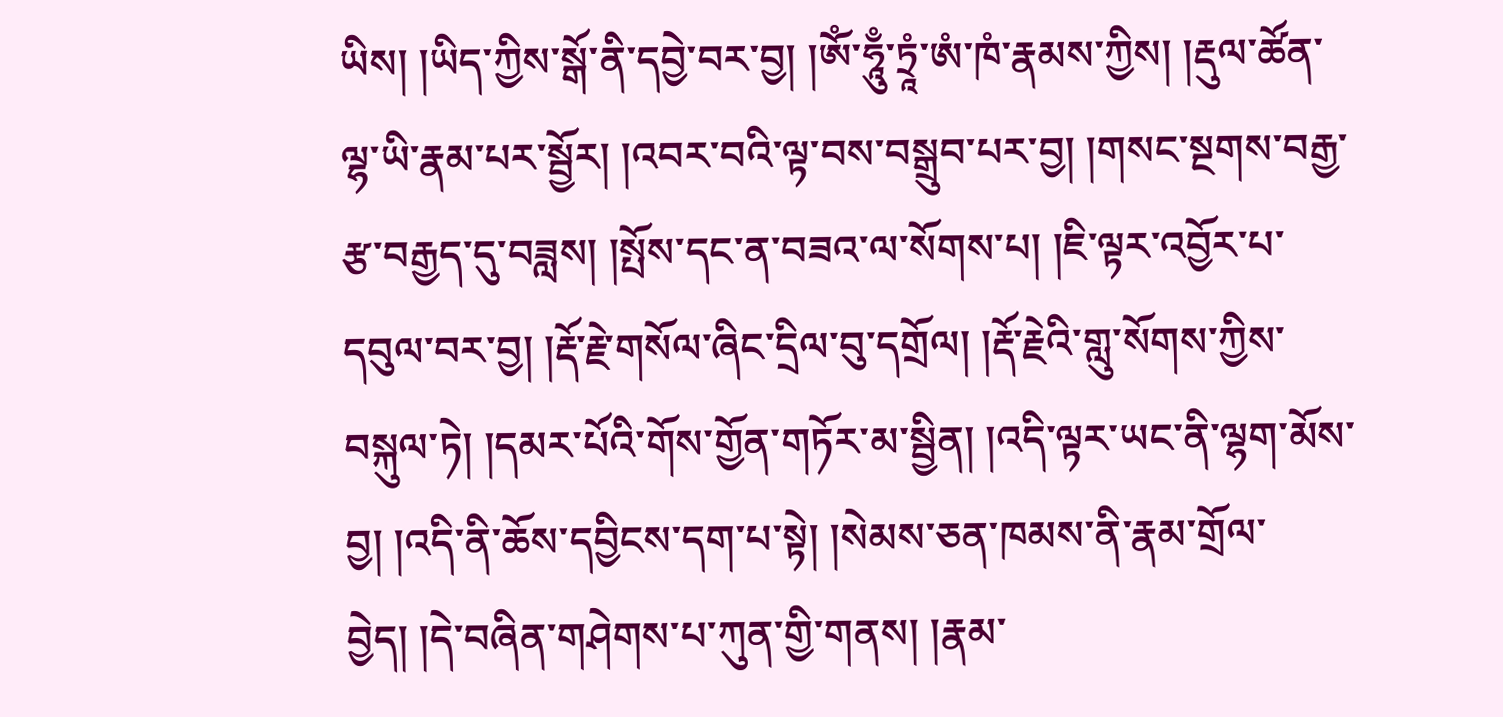ཡིས། །ཡིད་ཀྱིས་སྒོ་ནི་དབྱེ་བར་བྱ། །ཨོཾ་ཧཱུྃ་ཏྲཱཾ་ཨཾ་ཁཾ་རྣམས་ཀྱིས། །རྡུལ་ཚོན་ལྷ་ཡི་རྣམ་པར་སྦྱོར། །འབར་བའི་ལྟ་བས་བསྒྲུབ་པར་བྱ། །གསང་སྔགས་བརྒྱ་རྩ་བརྒྱད་དུ་བཟླས། །སྤོས་དང་ན་བཟའ་ལ་སོགས་པ། །ཇི་ལྟར་འབྱོར་པ་དབུལ་བར་བྱ། །རྡོ་རྗེ་གསོལ་ཞིང་དྲིལ་བུ་དགྲོལ། །རྡོ་རྗེའི་གླུ་སོགས་ཀྱིས་བསྐུལ་ཏེ། །དམར་པོའི་གོས་གྱོན་གཏོར་མ་སྦྱིན། །འདི་ལྟར་ཡང་ནི་ལྷག་མོས་བྱ། །འདི་ནི་ཆོས་དབྱིངས་དག་པ་སྟེ། །སེམས་ཅན་ཁམས་ནི་རྣམ་གྲོལ་བྱེད། །དེ་བཞིན་གཤེགས་པ་ཀུན་གྱི་གནས། །རྣམ་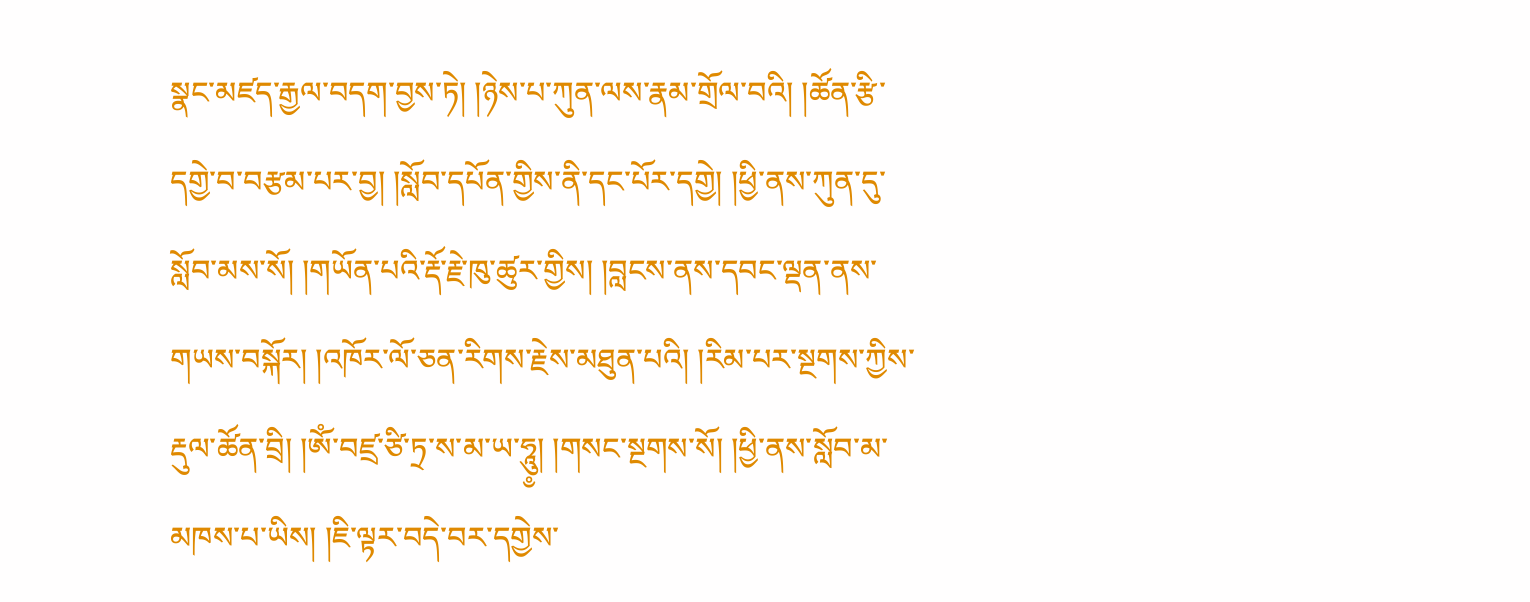སྣང་མཛད་རྒྱལ་བདག་བྱས་ཏེ། །ཉེས་པ་ཀུན་ལས་རྣམ་གྲོལ་བའི། །ཚོན་རྩི་དགྱེ་བ་བརྩམ་པར་བྱ། །སློབ་དཔོན་གྱིས་ནི་དང་པོར་དགྱེ། །ཕྱི་ནས་ཀུན་དུ་སློབ་མས་སོ། །གཡོན་པའི་རྡོ་རྗེ་ཁུ་ཚུར་གྱིས། །བླངས་ནས་དབང་ལྡན་ནས་གཡས་བསྐོར། །འཁོར་ལོ་ཅན་རིགས་རྗེས་མཐུན་པའི། །རིམ་པར་སྔགས་ཀྱིས་རྡུལ་ཚོན་བྲི། །ཨོཾ་བཛྲ་ཙི་ཏྲ་ས་མ་ཡ་ཧཱུ༵། །གསང་སྔགས་སོ། །ཕྱི་ནས་སློབ་མ་མཁས་པ་ཡིས། །ཇི་ལྟར་བདེ་བར་དགྱེས་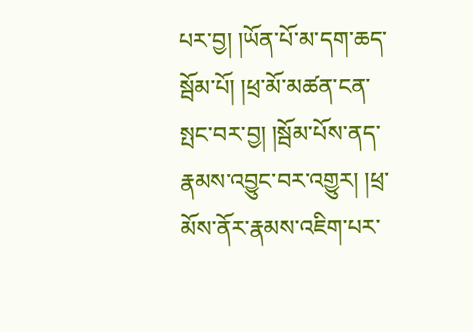པར་བྱ། །ཡོན་པོ་མ་དག་ཆད་སྦོམ་པོ། །ཕྲ་མོ་མཚན་ངན་སྤང་བར་བྱ། །སྦོམ་པོས་ནད་རྣམས་འབྱུང་བར་འགྱུར། །ཕྲ་མོས་ནོར་རྣམས་འཇིག་པར་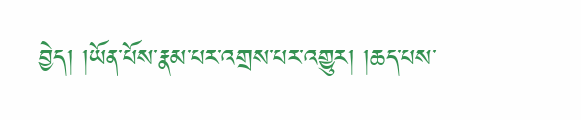བྱེད། །ཡོན་པོས་རྣམ་པར་འགྲས་པར་འགྱུར། །ཆད་པས་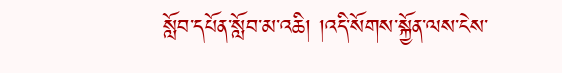སློབ་དཔོན་སློབ་མ་འཆི། །འདི་སོགས་སྐྱོན་ལས་ངེས་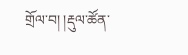གྲོལ་བ། །རྡུལ་ཚོན་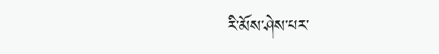རི་མོས་ཤེས་པར་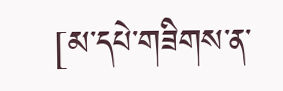[མ་དཔེ་གཟིགས་ན་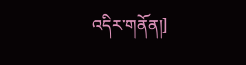འདིར་གནོན།]